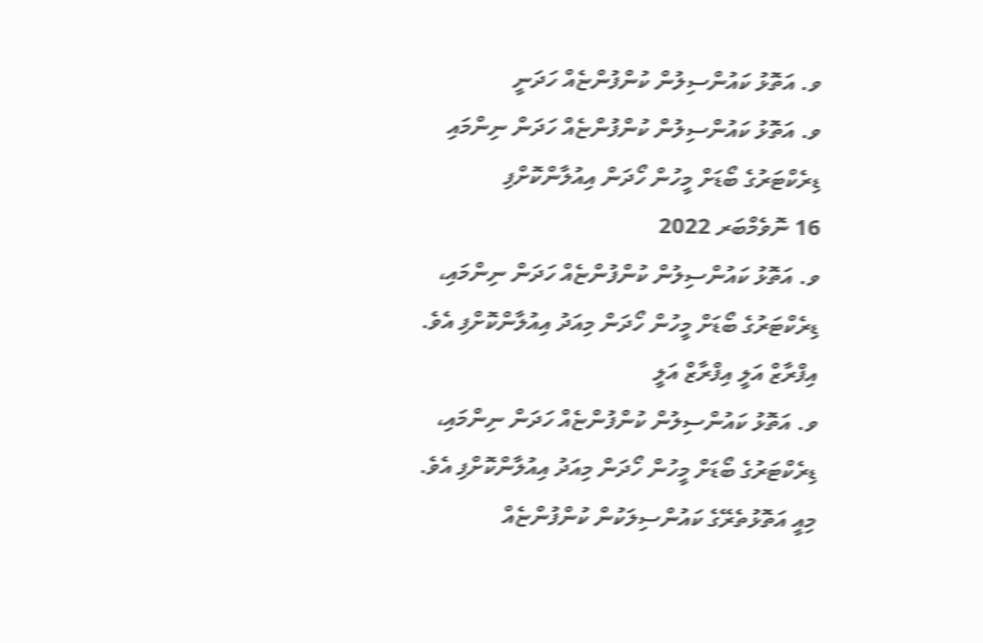ވ. އަތޮޅު ކައުންސިލުން ކުންފުންޏެއް ހަދަނީ
ވ. އަތޮޅު ކައުންސިލުން ކުންފުންޏެއް ހަދަން ނިންމައި ޑިރެކްޓަރުގެ ބޯޑަށް މީހުން ހޯދަން އިއުލާންކޮށްފި
16 ނޮވެމްބަރ 2022
ވ. އަތޮޅު ކައުންސިލުން ކުންފުންޏެއް ހަދަން ނިންމައި، ޑިރެކްޓަރުގެ ބޯޑަށް މީހުން ހޯދަން މިއަދު އިއުލާންކޮށްފި އެވެ.
އިފްރާޒް އަލީ އިފްރާޒް އަލީ
ވ. އަތޮޅު ކައުންސިލުން ކުންފުންޏެއް ހަދަން ނިންމައި، ޑިރެކްޓަރުގެ ބޯޑަށް މީހުން ހޯދަން މިއަދު އިއުލާންކޮށްފި އެވެ.
މިއީ އަތޮޅުތެރޭގެ ކައުންސިލަކުން ކުންފުންޏެއް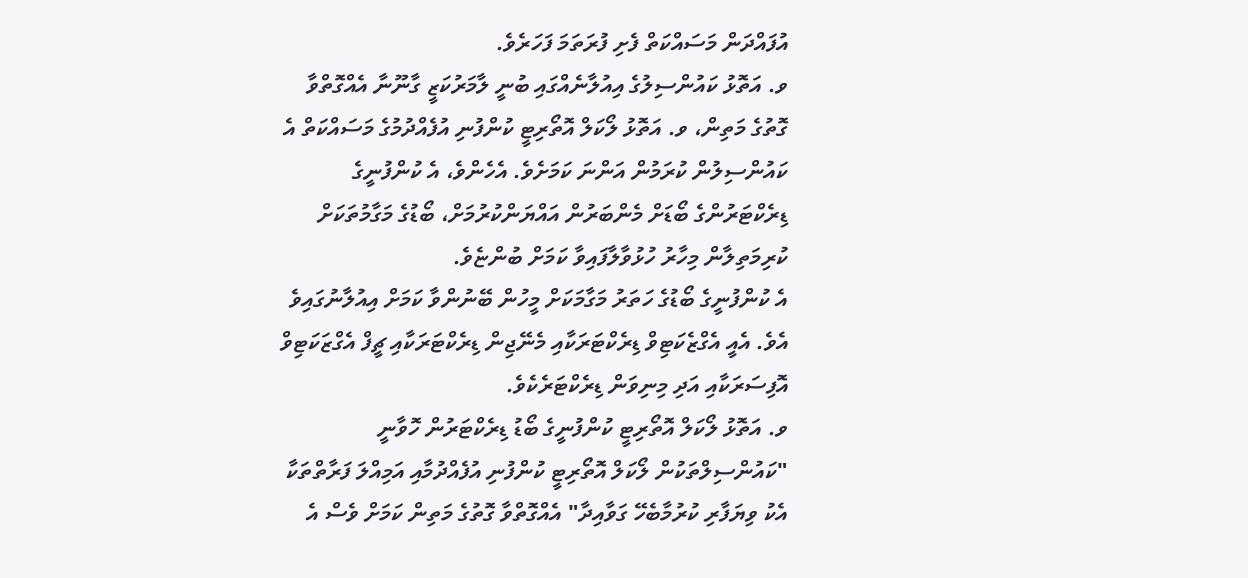އުފައްދަން މަސައްކަތް ފެށި ފުރަތަމަ ފަހަރެވެ.
ވ. އަތޮޅު ކައުންސިލުގެ އިއުލާނެއްގައި ބުނީ ލާމަރުކަޒީ ގާނޫނާ އެއްގޮތްވާ ގޮތުގެ މަތިން، ވ. އަތޮޅު ލޯކަލް އޮތޯރިޓީ ކުންފުނި އުފެއްދުމުގެ މަސައްކަތް އެ ކައުންސިލުން ކުރަމުން އަންނަ ކަމަށެވެ. އެހެންވެ، އެ ކުންފުނީގެ ޑިރެކްޓަރުންގެ ބޯޑަށް މެންބަރުން އައްޔަންކުރުމަށް، ބޯޑުގެ މަގާމުތަކަށް ކުރިމަތިލާން މިހާރު ހުޅުވާލާފައިވާ ކަމަށް ބުންޏެވެ.
އެ ކުންފުނީގެ ބޯޑުގެ ހަތަރު މަގާމަކަށް މީހުން ބޭނުންވާ ކަމަށް އިއުލާނުގައިވެ އެވެ. އެއީ އެގްޒެކަޓިވް ޑިރެކްޓަރަކާއި މެނޭޖިން ޑިރެކްޓަރަކާއި ޗީފް އެގްޒަކަޓިވް އޮފިސަރަކާއި އަދި މިނިވަން ޑިރެކްޓަރެކެވެ.
ވ. އަތޮޅު ލޯކަލް އޮތޯރިޓީ ކުންފުނީގެ ބޯޑު ޑިރެކްޓަރުން ހޮވާނީ "ކައުންސިލްތަކުން ލޯކަލް އޮތޯރިޓީ ކުންފުނި އުފެއްދުމާއި އަމިއްލަ ފަރާތްތަކާ އެކު ވިޔަފާރި ކުރުމާބެހޭ ގަވާއިދާ" އެއްގޮތްވާ ގޮތުގެ މަތިން ކަމަށް ވެސް އެ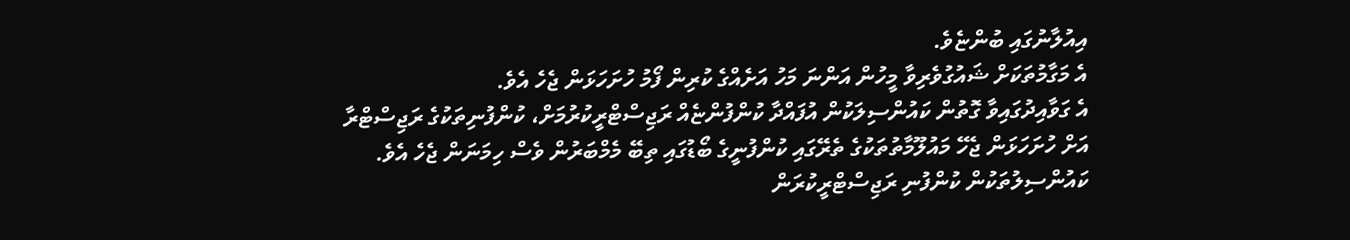އިއުލާނުގައި ބުންޏެވެ.
އެ މަގާމުތަކަށް ޝައުގުވެރިވާ މީހުން އަންނަ މަހު އަށެއްގެ ކުރިން ފޯމު ހުށަހަޅަން ޖެހެ އެވެ.
އެ ގަވާއިދުގައިވާ ގޮތުން ކައުންސިލަކުން އުފައްދާ ކުންފުންޏެއް ރަޖިސްޓްރީކުރުމަށް، ކުންފުނިތަކުގެ ރަޖިސްޓްރާ އަށް ހުށަހަޅަން ޖެހޭ މައުލޫމާތުތަކުގެ ތެރޭގައި ކުންފުނީގެ ބޯޑުގައި ތިބޭ މެމްބަރުން ވެސް ހިމަނަން ޖެހެ އެވެ. ކައުންސިލުތަކުން ކުންފުނި ރަޖިސްޓްރީކުރަން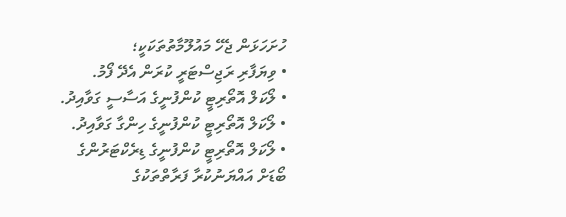ހުށަހަޅަން ޖެހޭ މައުލޫމާތުތަކަކީ؛
• ވިޔަފާރި ރަޖިސްޓަރީ ކުރަން އެދޭ ފޯމު.
• ލޯކަލް އޮތޯރިޓީ ކުންފުނީގެ އަސާސީ ގަވާއިދު.
• ލޯކަލް އޮތޯރިޓީ ކުންފުނީގެ ހިންގާ ގަވާއިދު.
• ލޯކަލް އޮތޯރިޓީ ކުންފުނީގެ ޑިރެކްޓަރުންގެ ބޯޑަށް އައްޔަނުކުރާ ފަރާތްތަކުގެ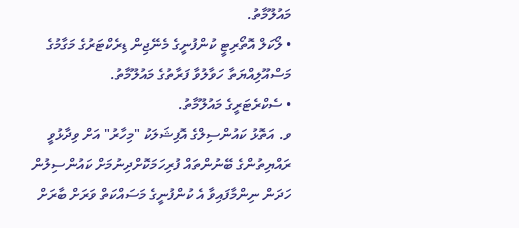މައުލޫމާތު.
• ލޯކަލް އޮތޯރިޓީ ކުންފުނީގެ މެނޭޖިން ޑިރެކްޓަރުގެ މަގާމުގެ މަސްއޫލިއްޔަތާ ހަވާލުވާ ފަރާތުގެ މައުލޫމާތު.
• ސެކްރެޓަރީގެ މައުލޫމާތު.
ވ. އަތޮޅު ކައުންސިލްގެ އޮފިޝަލަކު "މިހާރު" އަށް ވިދާޅުވީ ރައްޔިތުންގެ ބޭނުންތައް ފުރިހަމަކޮށްދިނުމަށް ކައުންސިލުން ހަދަން ނިންމާފައިވާ އެ ކުންފުނީގެ މަސައްކަތް ވަރަށް ބާރަށް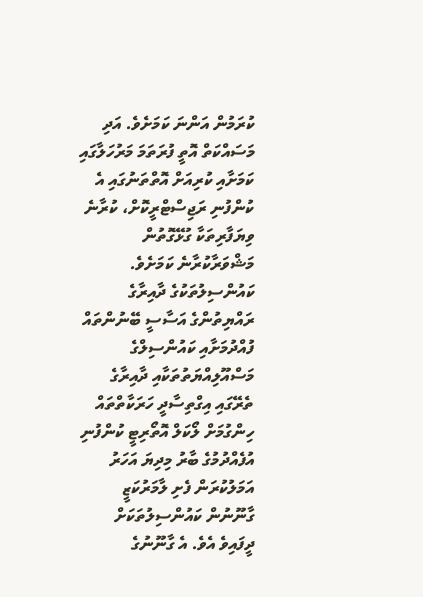ކުރަމުން އަންނަ ކަމަށެވެ. އަދި މަސައްކަތް އޮތީ ފުރަތަމަ މަރުހަލާގައި ކަމަށާއި ކުރިއަށް އޮތްތަނުގައި އެ ކުންފުނި ރަޖިސްޓްރީކޮށް، ކުރާނެ ވިޔަފާރިތަކާ ގުޅޭގޮތުން މަޝްވަރާކުރާނެ ކަމަށެވެ.
ކައުންސިލުތަކުގެ ދާއިރާގެ ރައްޔިތުންގެ އަސާސީ ބޭނުންތައް ފުއްދުމަށާއި ކައުންސިލްގެ މަސްއޫލިއްޔަތުތަކާއި ދާއިރާގެ ތެރޭގައި އިގްތިސާދީ ހަރަކާތްތައް ހިންގުމަށް ލޯކަލް އޮތޯރިޓީ ކުންފުނި އުފެއްދުމުގެ ބާރު މިދިޔަ އަހަރު އަމަލުކުރަން ފެށި ލާމަރުކަޒީ ގާނޫނުން ކައުންސިލުތަކަށް ދީފައިވެ އެވެ. އެ ގާނޫނުގެ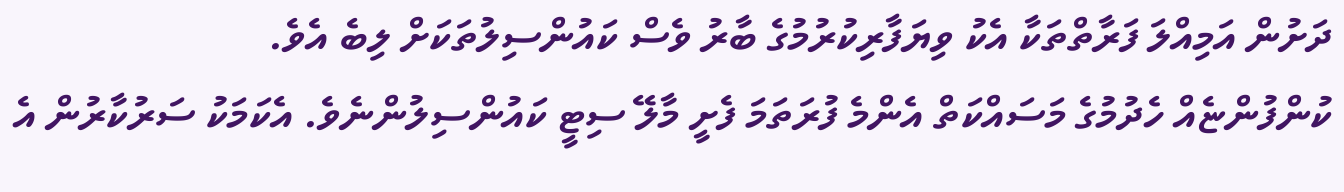ދަށުން އަމިއްލަ ފަރާތްތަކާ އެކު ވިޔަފާރިކުރުމުގެ ބާރު ވެސް ކައުންސިލުތަކަށް ލިބެ އެވެ.
ކުންފުންޏެއް ހެދުމުގެ މަސައްކަތް އެންމެ ފުރަތަމަ ފެށީ މާލޭ ސިޓީ ކައުންސިލުންނެވެ. އެކަމަކު ސަރުކާރުން އެ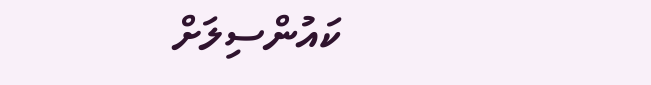ކައުންސިލަށް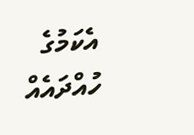އެކަމުގެ ހުއްދައެއް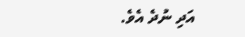އަދި ނުދެ އެވެ.